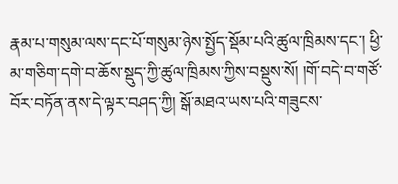རྣམ་པ་གསུམ་ལས་དང་པོ་གསུམ་ཉེས་སྤྱོད་སྡོམ་པའི་ཚུལ་ཁྲིམས་དང་། ཕྱི་མ་གཅིག་དགེ་བ་ཆོས་སྡུད་ཀྱི་ཚུལ་ཁྲིམས་ཀྱིས་བསྡུས་སོ། །གོ་བདེ་བ་གཙོ་བོར་བཏོན་ནས་དེ་ལྟར་བཤད་ཀྱི། སྒོ་མཐའ་ཡས་པའི་གཟུངས་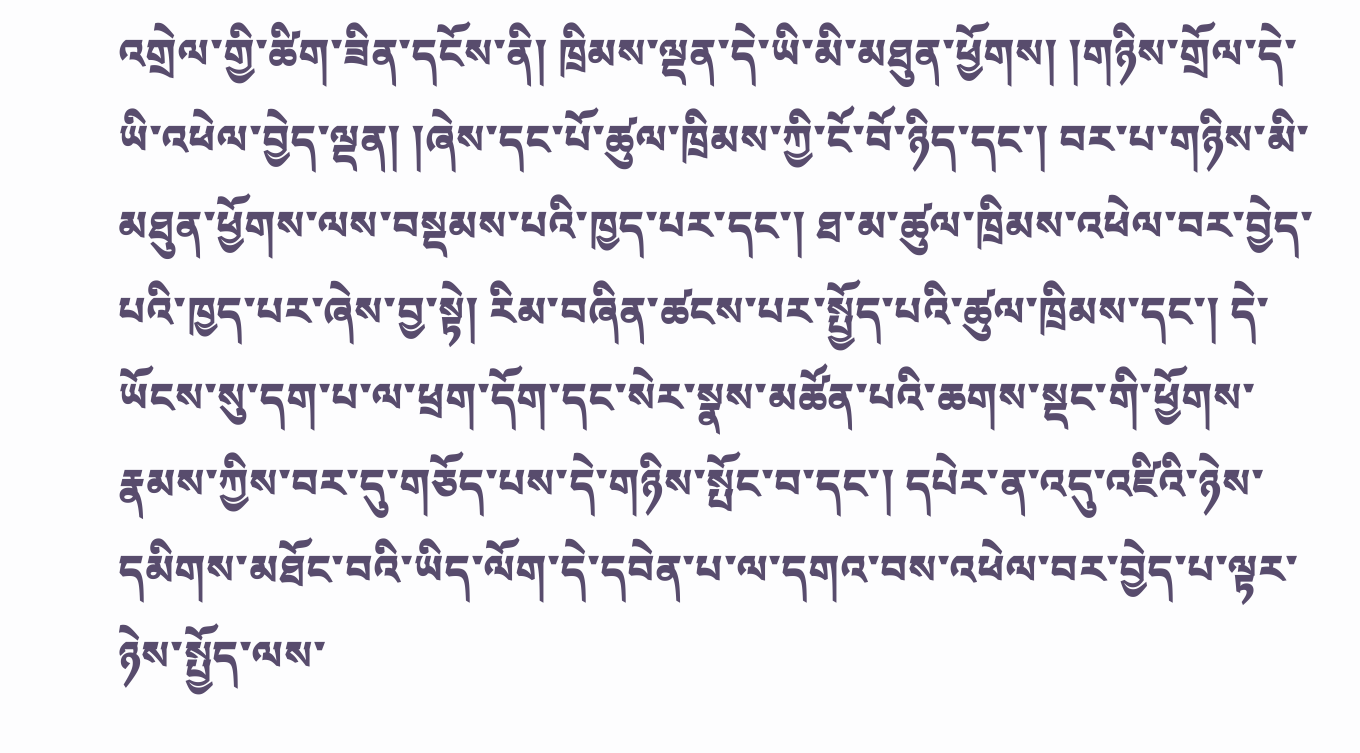འགྲེལ་གྱི་ཚིག་ཟིན་དངོས་ནི། ཁྲིམས་ལྡན་དེ་ཡི་མི་མཐུན་ཕྱོགས། །གཉིས་གྲོལ་དེ་ཡི་འཕེལ་བྱེད་ལྡན། །ཞེས་དང་པོ་ཚུལ་ཁྲིམས་ཀྱི་ངོ་བོ་ཉིད་དང་། བར་པ་གཉིས་མི་མཐུན་ཕྱོགས་ལས་བསྡམས་པའི་ཁྱད་པར་དང་། ཐ་མ་ཚུལ་ཁྲིམས་འཕེལ་བར་བྱེད་པའི་ཁྱད་པར་ཞེས་བྱ་སྟེ། རིམ་བཞིན་ཚངས་པར་སྤྱོད་པའི་ཚུལ་ཁྲིམས་དང་། དེ་ཡོངས་སུ་དག་པ་ལ་ཕྲག་དོག་དང་སེར་སྣས་མཚོན་པའི་ཆགས་སྡང་གི་ཕྱོགས་རྣམས་ཀྱིས་བར་དུ་གཅོད་པས་དེ་གཉིས་སྤོང་བ་དང་། དཔེར་ན་འདུ་འཛིའི་ཉེས་དམིགས་མཐོང་བའི་ཡིད་ལོག་དེ་དབེན་པ་ལ་དགའ་བས་འཕེལ་བར་བྱེད་པ་ལྟར་ཉེས་སྤྱོད་ལས་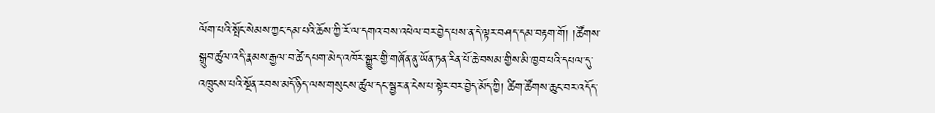ལོག་པའི་སྤོང་སེམས་ཀྱང་དམ་པའི་ཆོས་ཀྱི་རོ་ལ་དགའ་བས་འཕེལ་བར་བྱེད་པས་ན་དེ་ལྟར་བཤད་དམ་བརྟག་གོ། །ཚོགས་སྒྲུབ་ཚུལ་འདི་རྣམས་རྒྱལ་བ་ཚེ་དཔག་མེད་འཁོར་སྒྱུར་གྱི་གཞོན་ནུ་ཡོན་ཏན་རིན་པོ་ཆེ་བསམ་གྱིས་མི་ཁྱབ་པའི་དཔལ་དུ་འཁྲུངས་པའི་སྔོན་རབས་མདོ་ཉིད་ལས་གསུངས་ཚུལ་དང་སྦྱར་ན་ངེས་པ་སྟེར་བར་བྱེད་མོད་ཀྱི། ཚིག་ཚོགས་ཆུང་བར་འདོད་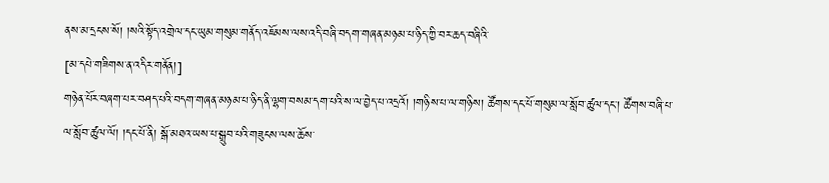ནས་མ་དྲངས་སོ། །སའི་སྟོད་འགྲེལ་དང་ཡུམ་གསུམ་གནོད་འཇོམས་ལས་འདི་བཞི་བདག་གཞན་མཉམ་པ་ཉིད་ཀྱི་བར་ཆད་བཞིའི་
[མ་དཔེ་གཟིགས་ན་འདིར་གནོན།]
གཉེན་པོར་བཞག་པར་བཤད་པའི་བདག་གཞན་མཉམ་པ་ཉིད་ནི་ལྷག་བསམ་དག་པའི་ས་ལ་བྱེད་པ་འདྲའོ། །གཉིས་པ་ལ་གཉིས། ཚོགས་དང་པོ་གསུམ་ལ་སློབ་ཚུལ་དང་། ཚོགས་བཞི་པ་ལ་སློབ་ཚུལ་ལོ། །དང་པོ་ནི། སྒོ་མཐའ་ཡས་པ་སྒྲུབ་པའི་གཟུངས་ལས་ཆོས་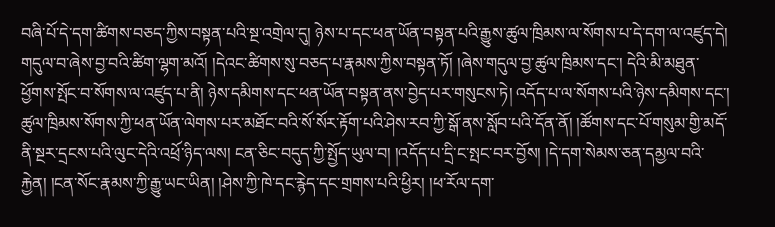བཞི་པོ་དེ་དག་ཚིགས་བཅད་ཀྱིས་བསྟན་པའི་སྔ་འགྲེལ་དུ། ཉེས་པ་དང་ཕན་ཡོན་བསྟན་པའི་རྒྱུས་ཚུལ་ཁྲིམས་ལ་སོགས་པ་དེ་དག་ལ་འཛུད་དེ། གདུལ་བ་ཞེས་བྱ་བའི་ཚིག་ལྷག་མའོ། །དེའང་ཚིགས་སུ་བཅད་པ་རྣམས་ཀྱིས་བསྟན་ཏོ། །ཞེས་གདུལ་བྱ་ཚུལ་ཁྲིམས་དང་། དེའི་མི་མཐུན་ཕྱོགས་སྤོང་བ་སོགས་ལ་འཛུད་པ་ནི། ཉེས་དམིགས་དང་ཕན་ཡོན་བསྟན་ནས་བྱེད་པར་གསུངས་ཏེ། འདོད་པ་ལ་སོགས་པའི་ཉེས་དམིགས་དང་། ཚུལ་ཁྲིམས་སོགས་ཀྱི་ཕན་ཡོན་ལེགས་པར་མཐོང་བའི་སོ་སོར་རྟོག་པའི་ཤེས་རབ་ཀྱི་སྒོ་ནས་སློབ་པའི་དོན་ནོ། །ཚོགས་དང་པོ་གསུམ་གྱི་མདོ་ནི་སྔར་དྲངས་པའི་ལུང་དེའི་འཕྲོ་ཉིད་ལས། ངན་ཅིང་བདུད་ཀྱི་སྤྱོད་ཡུལ་བ། །འདོད་པ་དྲི་ང་སྤང་བར་བྱོས། །དེ་དག་སེམས་ཅན་དམྱལ་བའི་རྐྱེན། །ངན་སོང་རྣམས་ཀྱི་རྒྱུ་ཡང་ཡིན། །ཤེས་ཀྱི་ཁེ་དང་རྙེད་དང་གྲགས་པའི་ཕྱིར། །ཕ་རོལ་དག་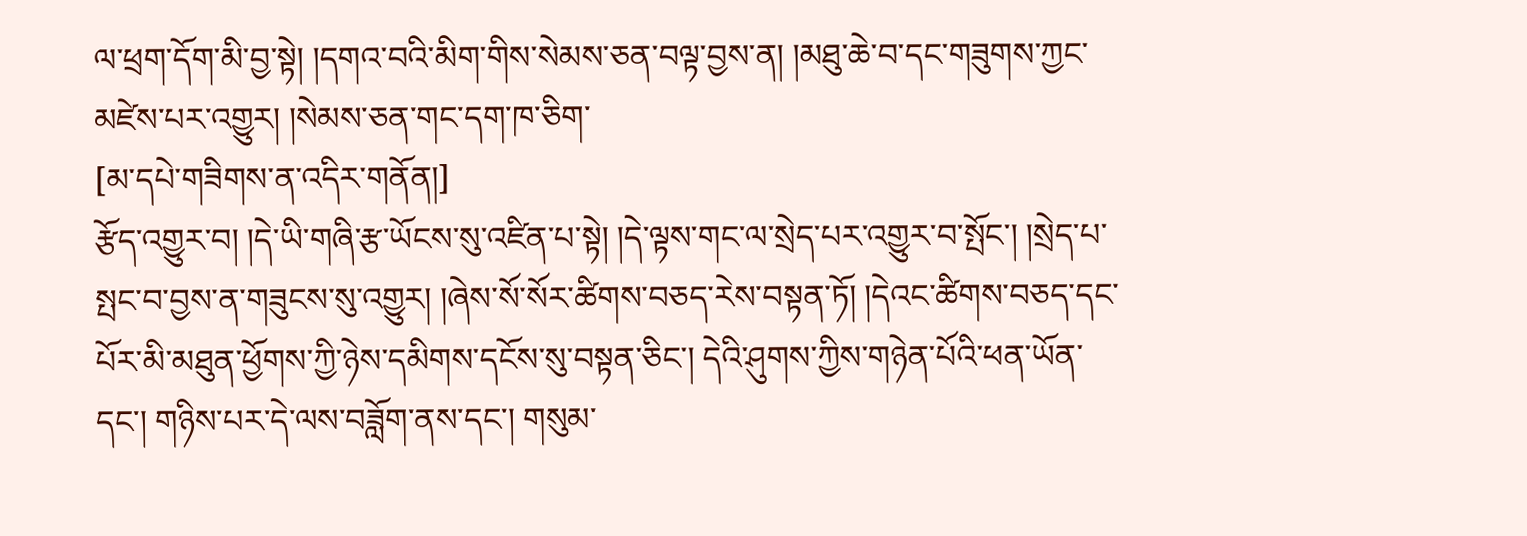ལ་ཕྲག་དོག་མི་བྱ་སྟེ། །དགའ་བའི་མིག་གིས་སེམས་ཅན་བལྟ་བྱས་ན། །མཐུ་ཆེ་བ་དང་གཟུགས་ཀྱང་མཛེས་པར་འགྱུར། །སེམས་ཅན་གང་དག་ཁ་ཅིག་
[མ་དཔེ་གཟིགས་ན་འདིར་གནོན།]
རྩོད་འགྱུར་བ། །དེ་ཡི་གཞི་རྩ་ཡོངས་སུ་འཛིན་པ་སྟེ། །དེ་ལྟས་གང་ལ་སྲེད་པར་འགྱུར་བ་སྤོང་། །སྲེད་པ་སྤང་བ་བྱས་ན་གཟུངས་སུ་འགྱུར། །ཞེས་སོ་སོར་ཚིགས་བཅད་རེས་བསྟན་ཏོ། །དེའང་ཚིགས་བཅད་དང་པོར་མི་མཐུན་ཕྱོགས་ཀྱི་ཉེས་དམིགས་དངོས་སུ་བསྟན་ཅིང་། དེའི་ཤུགས་ཀྱིས་གཉེན་པོའི་ཕན་ཡོན་དང་། གཉིས་པར་དེ་ལས་བཟློག་ནས་དང་། གསུམ་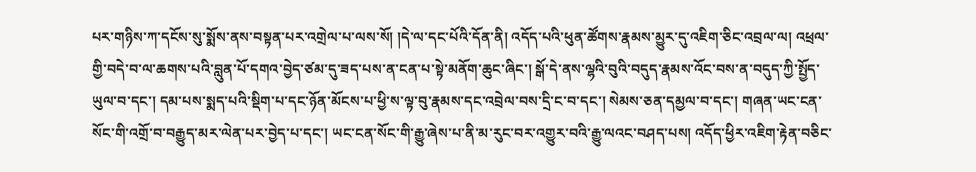པར་གཉིས་ཀ་དངོས་སུ་སྨོས་ནས་བསྟན་པར་འགྲེལ་པ་ལས་སོ། །དེ་ལ་དང་པོའི་དོན་ནི། འདོད་པའི་ཕུན་ཚོགས་རྣམས་མྱུར་དུ་འཇིག་ཅིང་འབྲལ་ལ། འཕྲལ་གྱི་བདེ་བ་ལ་ཆགས་པའི་བླུན་པོ་དགའ་བྱེད་ཙམ་དུ་ཟད་པས་ན་ངན་པ་སྟེ་མནོག་ཆུང་ཞིང་། སྒོ་དེ་ནས་ལྷའི་བུའི་བདུད་རྣམས་འོང་བས་ན་བདུད་ཀྱི་སྤྱོད་ཡུལ་བ་དང་། དམ་པས་སྨད་པའི་སྡིག་པ་དང་ཉོན་མོངས་པ་ཕྱི་ས་ལྟ་བུ་རྣམས་དང་འབྲེལ་བས་དྲི་ང་བ་དང་། སེམས་ཅན་དམྱལ་བ་དང་། གཞན་ཡང་ངན་སོང་གི་འགྲོ་བ་བརྒྱུད་མར་ལེན་པར་བྱེད་པ་དང་། ཡང་ངན་སོང་གི་རྒྱུ་ཞེས་པ་ནི་མ་རུང་བར་འགྱུར་བའི་རྒྱུ་ལའང་བཤད་པས། འདོད་ཕྱིར་འཇིག་རྟེན་བཅིང་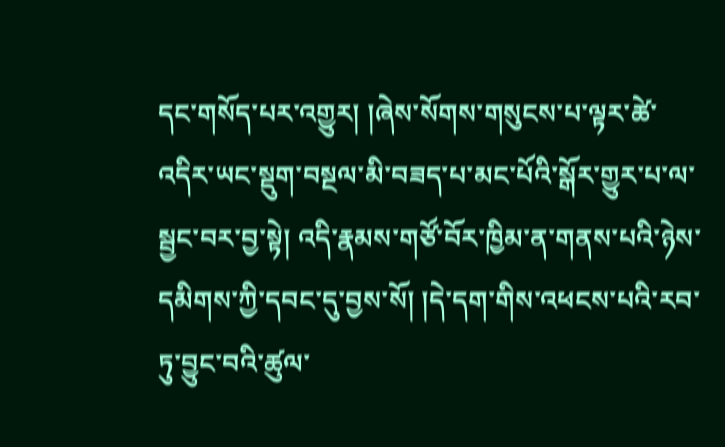དང་གསོད་པར་འགྱུར། །ཞེས་སོགས་གསུངས་པ་ལྟར་ཚེ་འདིར་ཡང་སྡུག་བསྔལ་མི་བཟད་པ་མང་པོའི་སྒོར་གྱུར་པ་ལ་སྦྱང་བར་བྱ་སྟེ། འདི་རྣམས་གཙོ་བོར་ཁྱིམ་ན་གནས་པའི་ཉེས་དམིགས་ཀྱི་དབང་དུ་བྱས་སོ། །དེ་དག་གིས་འཕངས་པའི་རབ་ཏུ་བྱུང་བའི་ཚུལ་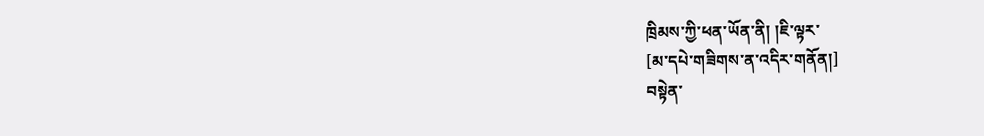ཁྲིམས་ཀྱི་ཕན་ཡོན་ནི། །ཇི་ལྟར་
[མ་དཔེ་གཟིགས་ན་འདིར་གནོན།]
བསྟེན་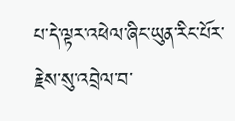པ་དེ་ལྟར་འཕེལ་ཞིང་ཡུན་རིང་པོར་རྗེས་སུ་འབྲེལ་བ་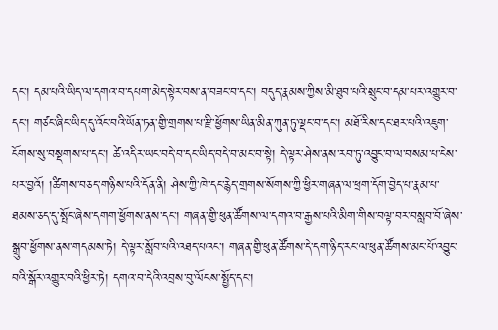དང་། དམ་པའི་ཡིད་ལ་དགའ་བ་དཔག་མེད་སྟེར་བས་ན་བཟང་བ་དང་། བདུད་རྣམས་ཀྱིས་མི་ཐུབ་པའི་སྲུང་བ་དམ་པར་འགྱུར་བ་དང་། གཙང་ཞིང་ཡིད་དུ་འོང་བའི་ཡོན་ཏན་གྱི་གྲགས་པ་རྫི་ཕྱོགས་ཡིན་མིན་ཀུན་ཏུ་ལྡང་བ་དང་། མཐོ་རིས་དང་ཐར་པའི་འཇུག་ངོགས་སུ་བསྡགས་པ་དང་། ཚེ་འདིར་ཡང་བདེ་བ་དང་ཡིད་བདེ་བ་མང་བ་སྟེ། དེ་ལྟར་ཤེས་ནས་རབ་ཏུ་འབྱུང་བ་ལ་བསམ་པ་ངེས་པར་བྱའོ། །ཚིགས་བཅད་གཉིས་པའི་དོན་ནི། ཤེས་ཀྱི་ཁེ་དང་རྙེད་གྲགས་སོགས་ཀྱི་ཕྱིར་གཞན་ལ་ཕྲག་དོག་བྱེད་པ་རྣམ་པ་ཐམས་ཅད་དུ་སྤོང་ཞེས་དགག་ཕྱོགས་ནས་དང་། གཞན་གྱི་ཕུན་ཚོགས་ལ་དགའ་བ་རྒྱས་པའི་མིག་གིས་བལྟ་བར་བསླབ་བོ་ཞེས་སྒྲུབ་ཕྱོགས་ནས་གདམས་ཏེ། དེ་ལྟར་སློབ་པའི་འཐད་པའང་། གཞན་གྱི་ཕུན་ཚོགས་དེ་དག་ཉིད་རང་ལ་ཕུན་ཚོགས་མང་པོ་འབྱུང་བའི་སྒོར་འགྱུར་བའི་ཕྱིར་ཏེ། དགའ་བ་དེའི་འབྲས་བུ་ལོངས་སྤྱོད་དང་།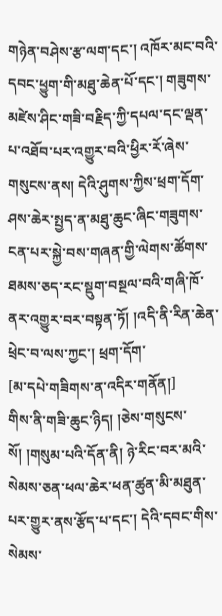གཉེན་བཤེས་རྩ་ལག་དང་། འཁོར་མང་བའི་དབང་ཕྱུག་གི་མཐུ་ཆེན་པོ་དང་། གཟུགས་མཛེས་ཤིང་གཟི་བརྗིད་ཀྱི་དཔལ་དང་ལྡན་པ་འཐོབ་པར་འགྱུར་བའི་ཕྱིར་རོ་ཞེས་གསུངས་ནས། དེའི་ཤུགས་ཀྱིས་ཕྲག་དོག་ཤས་ཆེར་སྤྱད་ན་མཐུ་ཆུང་ཞིང་གཟུགས་ངན་པར་སྐྱེ་བས་གཞན་གྱི་ལེགས་ཚོགས་ཐམས་ཅད་རང་སྡུག་བསྔལ་བའི་གཞི་ཁོ་ནར་འགྱུར་བར་བསྟན་ཏོ། །འདི་ནི་རིན་ཆེན་ཕྲེང་བ་ལས་ཀྱང་། ཕྲག་དོག་
[མ་དཔེ་གཟིགས་ན་འདིར་གནོན།]
གིས་ནི་གཟི་ཆུང་ཉིད། །ཅེས་གསུངས་སོ། །གསུམ་པའི་དོན་ནི། ཉེ་རིང་བར་མའི་སེམས་ཅན་ཕལ་ཆེར་ཕན་ཚུན་མི་མཐུན་པར་གྱུར་ནས་རྩོད་པ་དང་། དེའི་དབང་གིས་སེམས་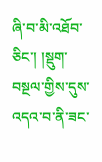ཞི་བ་མི་འཐོབ་ཅིང་། །སྡུག་བསྔལ་གྱིས་དུས་འདའ་བ་ནི་ཟང་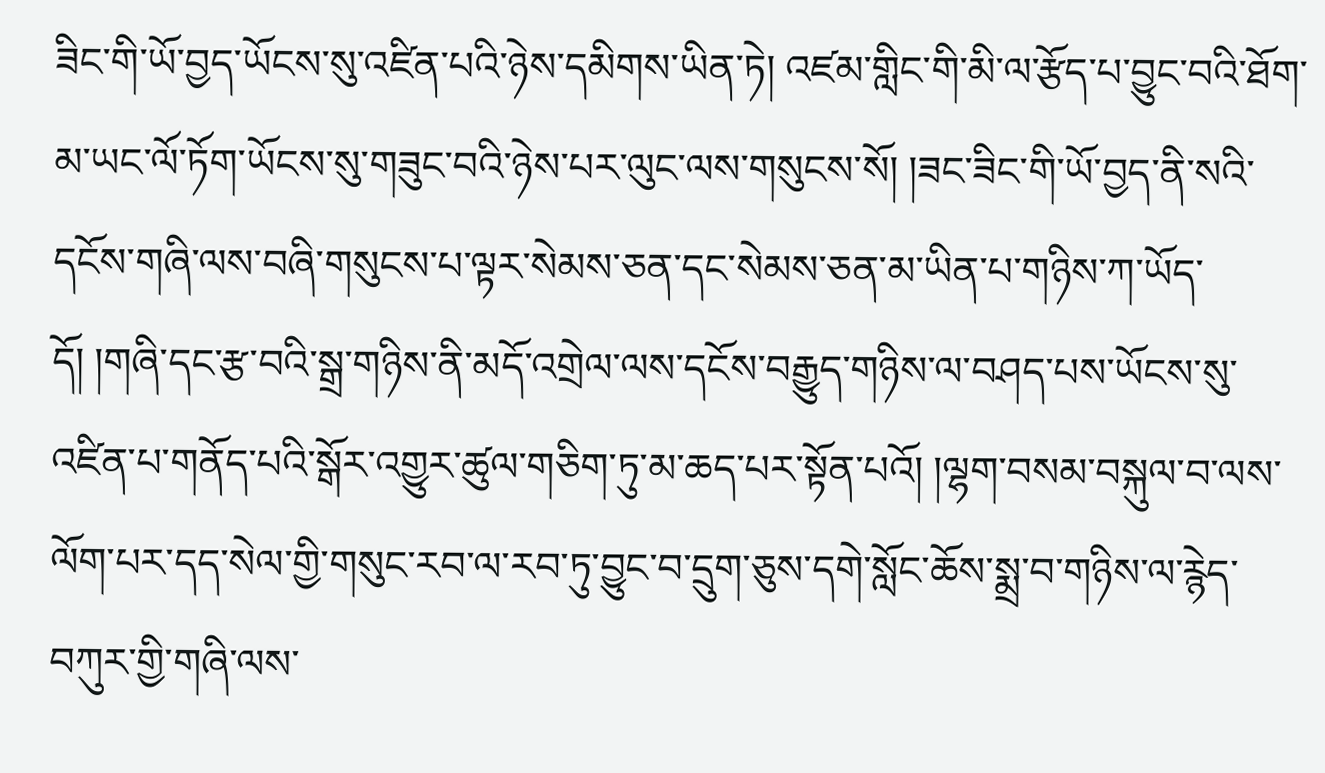ཟིང་གི་ཡོ་བྱད་ཡོངས་སུ་འཛིན་པའི་ཉེས་དམིགས་ཡིན་ཏེ། འཛམ་གླིང་གི་མི་ལ་རྩོད་པ་བྱུང་བའི་ཐོག་མ་ཡང་ལོ་ཏོག་ཡོངས་སུ་གཟུང་བའི་ཉེས་པར་ལུང་ལས་གསུངས་སོ། །ཟང་ཟིང་གི་ཡོ་བྱད་ནི་སའི་དངོས་གཞི་ལས་བཞི་གསུངས་པ་ལྟར་སེམས་ཅན་དང་སེམས་ཅན་མ་ཡིན་པ་གཉིས་ཀ་ཡོད་དོ། །གཞི་དང་རྩ་བའི་སྒྲ་གཉིས་ནི་མདོ་འགྲེལ་ལས་དངོས་བརྒྱུད་གཉིས་ལ་བཤད་པས་ཡོངས་སུ་འཛིན་པ་གནོད་པའི་སྒོར་འགྱུར་ཚུལ་གཅིག་ཏུ་མ་ཆད་པར་སྟོན་པའོ། །ལྷག་བསམ་བསྐུལ་བ་ལས་ལོག་པར་དད་སེལ་གྱི་གསུང་རབ་ལ་རབ་ཏུ་བྱུང་བ་དྲུག་ཅུས་དགེ་སློང་ཆོས་སྨྲ་བ་གཉིས་ལ་རྙེད་བཀུར་གྱི་གཞི་ལས་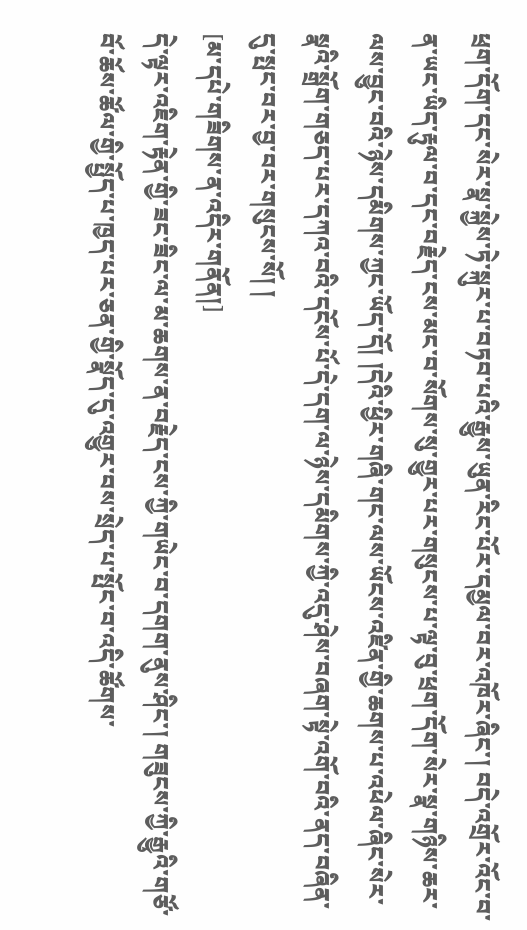ཕྲག་དོག་དང་སེར་སྣ་སྐྱེས་ཏེ་སྐུར་པ་བཏབ་པའི་རྒྱུས་ཡུན་རིང་པོར་དམྱལ་བར་འཁོར་ཞིང་། བདེ་འགྲོར་འོང་བ་ན་ཡང་ཡིད་རྟུལ་བ་དང་བརྗེད་ངས་མང་བ་སོགས་སུ་གྱུར་པར་གསུངས་པ་ལྟ་བུ་ཕྲག་དོག་སེར་སྣ་གཉིས་ཆར་ལས་བྱུང་བའི་ཉེས་དམིགས་ཀྱང་ཡོད་དོ། །དེའི་ཕྱིར་གཞི་གང་ལས་ཡོངས་འཛིན་གྱི་ཆགས་པ་འཕེལ་ཞིང་སེར་སྣའི་སྒྲོག་གཅད་པར་དཀའ་བའི་དངོས་པོ་དེ་དག་ལ་ཉེས་དམིགས་ཀྱི་འདུ་ཤེས་བཞག་སྟེ་འགོ་བའི་ནད་བཞིན་དུ་སྤང་བར་བྱ་བར་གསུངས་སོ། །
[མ་དཔེ་གཟིགས་ན་འདིར་གནོན།]
དེ་ལྟར་འཇིག་རྟེན་གྱི་ཟང་ཟིང་ལ་མ་ཆགས་ན་བརྗེད་ངས་ཀྱི་གཡེང་བ་དགག་ནུས་ཤིང་། གཟུངས་ཀྱི་རྒྱུའི་གཙོ་བོ་ཆོས་ཚོལ་གྱི་སྤྱོད་པ་ཁྱད་པར་ཅན་གྱི་སྣོད་དུ་འགྱུར་བས་སྲེད་པ་སྤོང་བ་འདི་ཚོགས་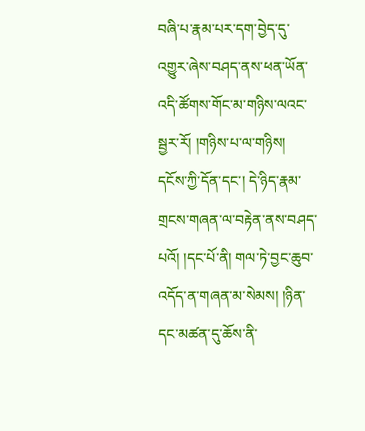བཞི་པ་རྣམ་པར་དག་བྱེད་དུ་འགྱུར་ཞེས་བཤད་ནས་ཕན་ཡོན་འདི་ཚོགས་གོང་མ་གཉིས་ལའང་སྦྱར་རོ། །གཉིས་པ་ལ་གཉིས། དངོས་ཀྱི་དོན་དང་། དེ་ཉིད་རྣམ་གྲངས་གཞན་ལ་བརྟེན་ནས་བཤད་པའོ། །དང་པོ་ནི། གལ་ཏེ་བྱང་ཆུབ་འདོད་ན་གཞན་མ་སེམས། །ཉིན་དང་མཚན་དུ་ཆོས་ནི་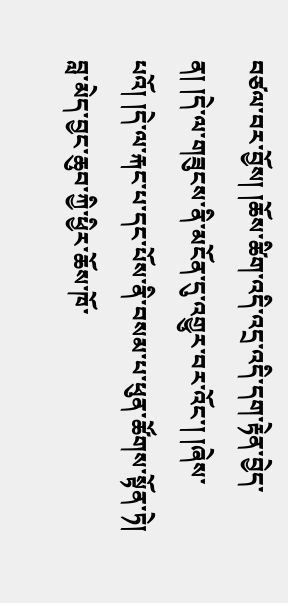བཙལ་བར་བྱོས། །ཆོས་ཚིག་འདི་འདྲ་འདི་དག་རྟེན་བྱེད་ན། །དེ་ལ་གཟུངས་ནི་མངོན་དུ་འགྱུར་བར་འོང་། །ཞེས་པའོ། །དེ་ལ་རྐང་པ་དང་པོས་ནི་བསམ་པ་ཕུན་ཚོགས་སྟོན་ཏེ། བླ་མེད་བྱང་ཆུབ་ཀྱི་ཕྱིར་ཆོས་ཁོ་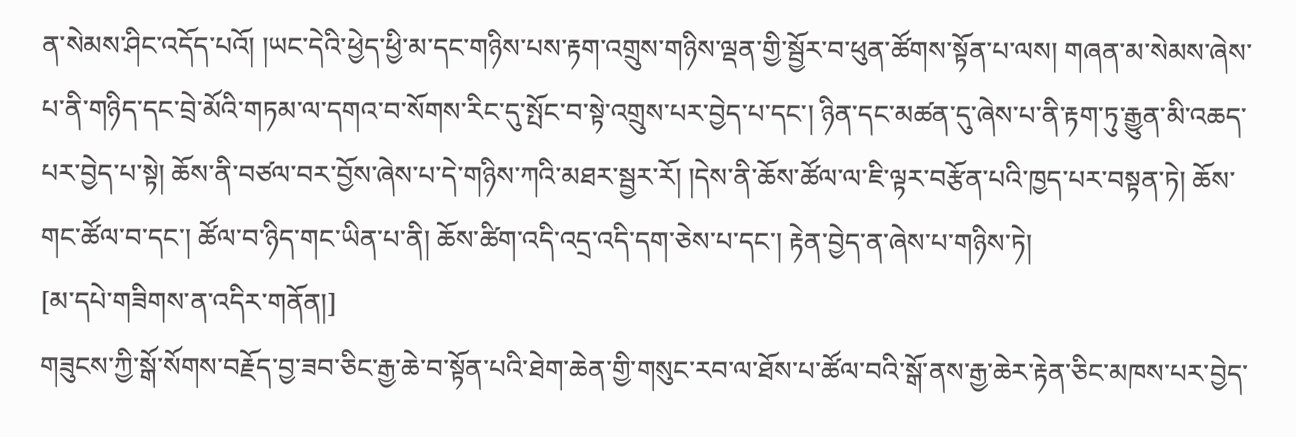ན་སེམས་ཤིང་འདོད་པའོ། །ཡང་དེའི་ཕྱེད་ཕྱི་མ་དང་གཉིས་པས་རྟག་འགྲུས་གཉིས་ལྡན་གྱི་སྦྱོར་བ་ཕུན་ཚོགས་སྟོན་པ་ལས། གཞན་མ་སེམས་ཞེས་པ་ནི་གཉིད་དང་བྲེ་མོའི་གཏམ་ལ་དགའ་བ་སོགས་རིང་དུ་སྤོང་བ་སྟེ་འགྲུས་པར་བྱེད་པ་དང་། ཉིན་དང་མཚན་དུ་ཞེས་པ་ནི་རྟག་ཏུ་རྒྱུན་མི་འཆད་པར་བྱེད་པ་སྟེ། ཆོས་ནི་བཙལ་བར་བྱོས་ཞེས་པ་དེ་གཉིས་ཀའི་མཐར་སྦྱར་རོ། །དེས་ནི་ཆོས་ཚོལ་ལ་ཇི་ལྟར་བརྩོན་པའི་ཁྱད་པར་བསྟན་ཏེ། ཆོས་གང་ཚོལ་བ་དང་། ཚོལ་བ་ཉིད་གང་ཡིན་པ་ནི། ཆོས་ཚིག་འདི་འདྲ་འདི་དག་ཅེས་པ་དང་། རྟེན་བྱེད་ན་ཞེས་པ་གཉིས་ཏེ།
[མ་དཔེ་གཟིགས་ན་འདིར་གནོན།]
གཟུངས་ཀྱི་སྒོ་སོགས་བརྗོད་བྱ་ཟབ་ཅིང་རྒྱ་ཆེ་བ་སྟོན་པའི་ཐེག་ཆེན་གྱི་གསུང་རབ་ལ་ཐོས་པ་ཚོལ་བའི་སྒོ་ནས་རྒྱ་ཆེར་རྟེན་ཅིང་མཁས་པར་བྱེད་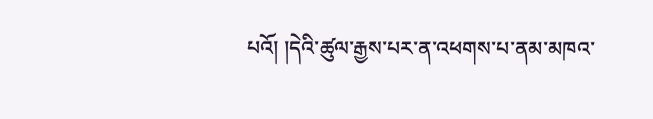པའོ། །དེའི་ཚུལ་རྒྱས་པར་ན་འཕགས་པ་ནམ་མཁའ་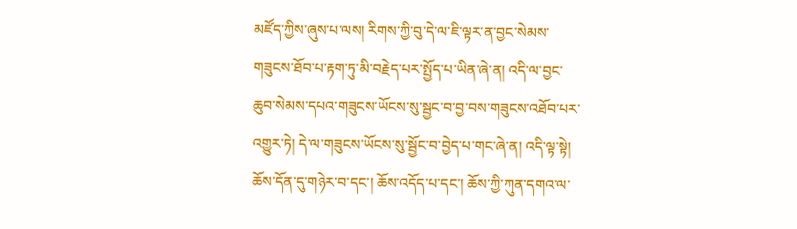མཛོད་ཀྱིས་ཞུས་པ་ལས། རིགས་ཀྱི་བུ་དེ་ལ་ཇི་ལྟར་ན་བྱང་སེམས་གཟུངས་ཐོབ་པ་རྟག་ཏུ་མི་བརྗེད་པར་སྤྱོད་པ་ཡིན་ཞེ་ན། འདི་ལ་བྱང་ཆུབ་སེམས་དཔའ་གཟུངས་ཡོངས་སུ་སྦྱང་བ་བྱ་བས་གཟུངས་འཐོབ་པར་འགྱུར་ཏེ། དེ་ལ་གཟུངས་ཡོངས་སུ་སྦྱོང་བ་བྱེད་པ་གང་ཞེ་ན། འདི་ལྟ་སྟེ། ཆོས་དོན་དུ་གཉེར་བ་དང་། ཆོས་འདོད་པ་དང་། ཆོས་ཀྱི་ཀུན་དགའ་ལ་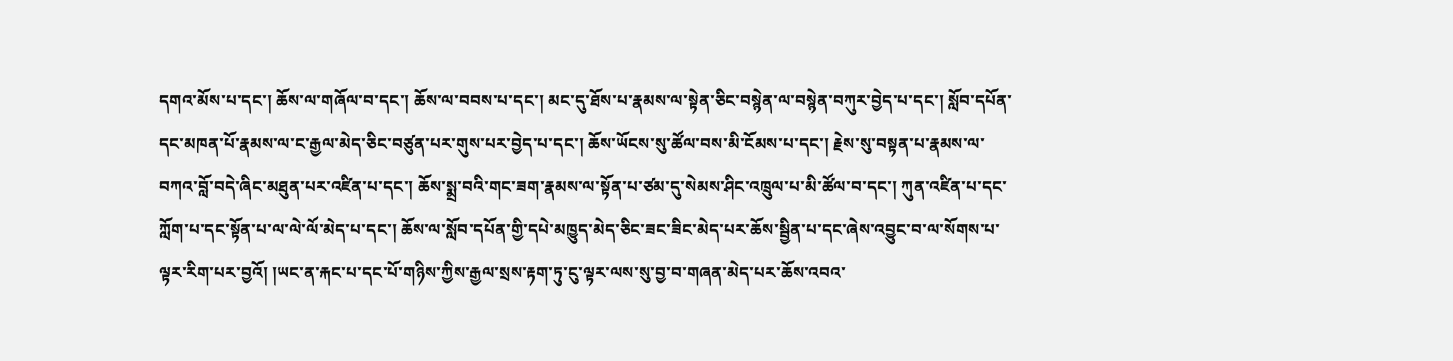དགའ་མོས་པ་དང་། ཆོས་ལ་གཞོལ་བ་དང་། ཆོས་ལ་བབས་པ་དང་། མང་དུ་ཐོས་པ་རྣམས་ལ་སྟེན་ཅིང་བསྙེན་ལ་བསྙེན་བཀུར་བྱེད་པ་དང་། སློབ་དཔོན་དང་མཁན་པོ་རྣམས་ལ་ང་རྒྱལ་མེད་ཅིང་བཙུན་པར་གུས་པར་བྱེད་པ་དང་། ཆོས་ཡོངས་སུ་ཚོལ་བས་མི་ངོམས་པ་དང་། རྗེས་སུ་བསྟན་པ་རྣམས་ལ་བཀའ་བློ་བདེ་ཞིང་མཐུན་པར་འཛིན་པ་དང་། ཆོས་སྨྲ་བའི་གང་ཟག་རྣམས་ལ་སྟོན་པ་ཙམ་དུ་སེམས་ཤིང་འཁྲུལ་པ་མི་ཚོལ་བ་དང་། ཀུན་འཛིན་པ་དང་ཀློག་པ་དང་སྟོན་པ་ལ་ལེ་ལོ་མེད་པ་དང་། ཆོས་ལ་སློབ་དཔོན་གྱི་དཔེ་མཁྱུད་མེད་ཅིང་ཟང་ཟིང་མེད་པར་ཆོས་སྦྱིན་པ་དང་ཞེས་འབྱུང་བ་ལ་སོགས་པ་ལྟར་རིག་པར་བྱའོ། །ཡང་ན་རྐང་པ་དང་པོ་གཉིས་ཀྱིས་རྒྱལ་སྲས་རྟག་ཏུ་ངུ་ལྟར་ལས་སུ་བྱ་བ་གཞན་མེད་པར་ཆོས་འབའ་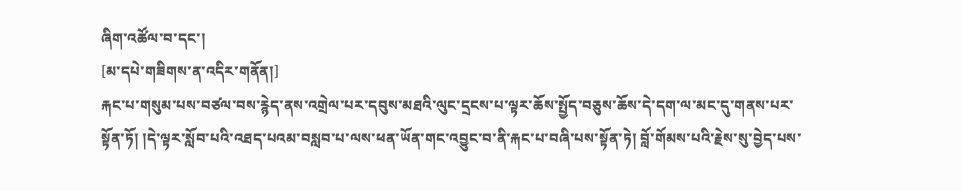ཞིག་འཚོལ་བ་དང་།
[མ་དཔེ་གཟིགས་ན་འདིར་གནོན།]
རྐང་པ་གསུམ་པས་བཙལ་བས་རྙེད་ནས་འགྲེལ་པར་དབུས་མཐའི་ལུང་དྲངས་པ་ལྟར་ཆོས་སྤྱོད་བཅུས་ཆོས་དེ་དག་ལ་མང་དུ་གནས་པར་སྟོན་ཏོ། །དེ་ལྟར་སློབ་པའི་འཐད་པའམ་བསླབ་པ་ལས་ཕན་ཡོན་གང་འབྱུང་བ་ནི་རྐང་པ་བཞི་པས་སྟོན་ཏེ། བློ་གོམས་པའི་རྗེས་སུ་བྱེད་པས་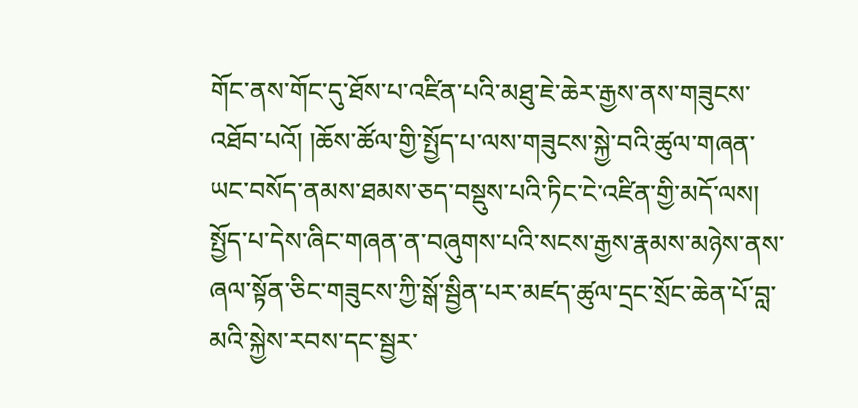གོང་ནས་གོང་དུ་ཐོས་པ་འཛིན་པའི་མཐུ་ཇེ་ཆེར་རྒྱས་ནས་གཟུངས་འཐོབ་པའོ། །ཆོས་ཚོལ་གྱི་སྤྱོད་པ་ལས་གཟུངས་སྐྱེ་བའི་ཚུལ་གཞན་ཡང་བསོད་ནམས་ཐམས་ཅད་བསྡུས་པའི་ཏིང་ངེ་འཛིན་གྱི་མདོ་ལས། སྤྱོད་པ་དེས་ཞིང་གཞན་ན་བཞུགས་པའི་སངས་རྒྱས་རྣམས་མཉེས་ནས་ཞལ་སྟོན་ཅིང་གཟུངས་ཀྱི་སྒོ་སྦྱིན་པར་མཛད་ཚུལ་དྲང་སྲོང་ཆེན་པོ་བླ་མའི་སྐྱེས་རབས་དང་སྦྱར་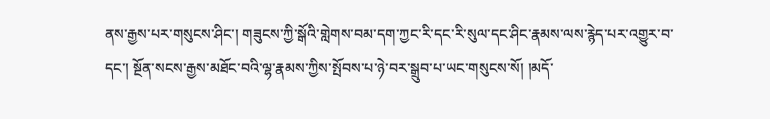ནས་རྒྱས་པར་གསུངས་ཤིང་། གཟུངས་ཀྱི་སྒོའི་གླེགས་བམ་དག་ཀྱང་རི་དང་རི་སུལ་དང་ཤིང་རྣམས་ལས་རྙེད་པར་འགྱུར་བ་དང་། སྔོན་སངས་རྒྱས་མཐོང་བའི་ལྷ་རྣམས་ཀྱིས་སྤོབས་པ་ཉེ་བར་སྒྲུབ་པ་ཡང་གསུངས་སོ། །མདོ་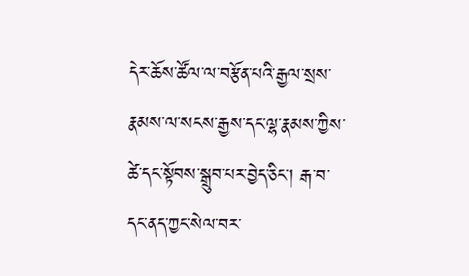དེར་ཆོས་ཚོལ་ལ་བརྩོན་པའི་རྒྱལ་སྲས་རྣམས་ལ་སངས་རྒྱས་དང་ལྷ་རྣམས་ཀྱིས་ཚེ་དང་སྟོབས་སྒྲུབ་པར་བྱེད་ཅིང་། རྒ་བ་དང་ནད་ཀྱང་སེལ་བར་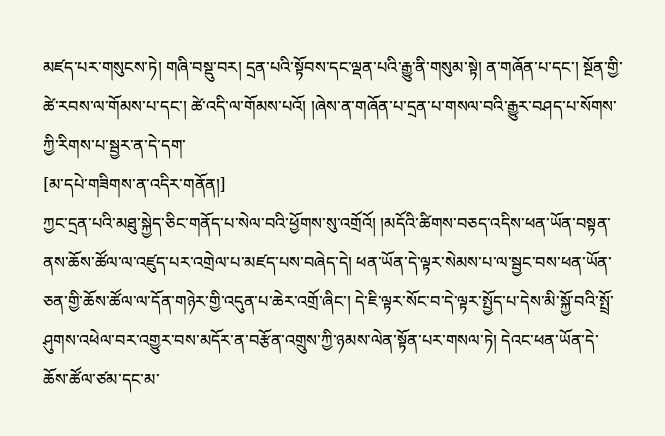མཛད་པར་གསུངས་ཏེ། གཞི་བསྡུ་བར། དྲན་པའི་སྟོབས་དང་ལྡན་པའི་རྒྱུ་ནི་གསུམ་སྟེ། ན་གཞོན་པ་དང་། སྔོན་གྱི་ཚེ་རབས་ལ་གོམས་པ་དང་། ཚེ་འདི་ལ་གོམས་པའོ། །ཞེས་ན་གཞོན་པ་དྲན་པ་གསལ་བའི་རྒྱུར་བཤད་པ་སོགས་ཀྱི་རིགས་པ་སྦྱར་ན་དེ་དག་
[མ་དཔེ་གཟིགས་ན་འདིར་གནོན།]
ཀྱང་དྲན་པའི་མཐུ་སྐྱེད་ཅིང་གནོད་པ་སེལ་བའི་ཕྱོགས་སུ་འགྲོའོ། །མདོའི་ཚིགས་བཅད་འདིས་ཕན་ཡོན་བསྟན་ནས་ཆོས་ཚོལ་ལ་འཛུད་པར་འགྲེལ་པ་མཛད་པས་བཞེད་དེ། ཕན་ཡོན་དེ་ལྟར་སེམས་པ་ལ་སྦྱང་བས་ཕན་ཡོན་ཅན་གྱི་ཆོས་ཚོལ་ལ་དོན་གཉེར་གྱི་འདུན་པ་ཆེར་འགྲོ་ཞིང་། དེ་ཇི་ལྟར་སོང་བ་དེ་ལྟར་སྤྱོད་པ་དེས་མི་སྐྱོ་བའི་སྤྲོ་ཤུགས་འཕེལ་བར་འགྱུར་བས་མདོར་ན་བརྩོན་འགྲུས་ཀྱི་ཉམས་ལེན་སྟོན་པར་གསལ་ཏེ། དེའང་ཕན་ཡོན་དེ་ཆོས་ཚོལ་ཙམ་དང་མ་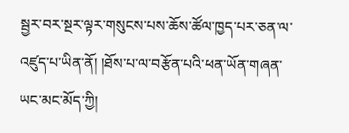སྦྱར་བར་སྔར་ལྟར་གསུངས་པས་ཆོས་ཚོལ་ཁྱད་པར་ཅན་ལ་འཛུད་པ་ཡིན་ནོ། །ཐོས་པ་ལ་བརྩོན་པའི་ཕན་ཡོན་གཞན་ཡང་མང་མོད་ཀྱི།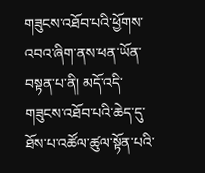གཟུངས་འཐོབ་པའི་ཕྱོགས་འབའ་ཞིག་ནས་ཕན་ཡོན་བསྟན་པ་ནི། མདོ་འདི་གཟུངས་འཐོབ་པའི་ཆེད་དུ་ཐོས་པ་འཚོལ་ཚུལ་སྟོན་པའི་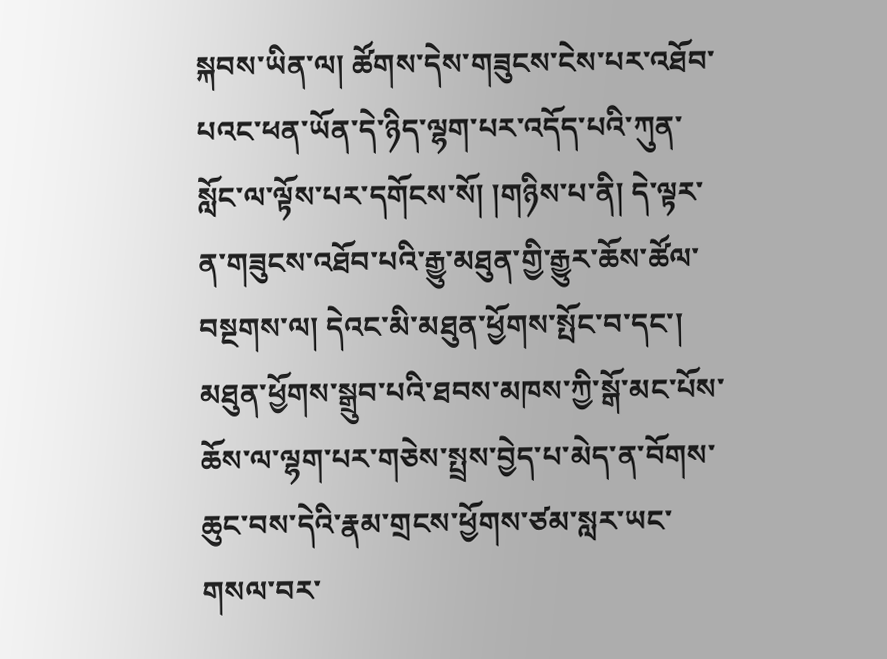སྐབས་ཡིན་ལ། ཚོགས་དེས་གཟུངས་ངེས་པར་འཐོབ་པའང་ཕན་ཡོན་དེ་ཉིད་ལྷག་པར་འདོད་པའི་ཀུན་སློང་ལ་ལྟོས་པར་དགོངས་སོ། །གཉིས་པ་ནི། དེ་ལྟར་ན་གཟུངས་འཐོབ་པའི་རྒྱུ་མཐུན་གྱི་རྒྱུར་ཆོས་ཚོལ་བསྔགས་ལ། དེའང་མི་མཐུན་ཕྱོགས་སྤོང་བ་དང་། མཐུན་ཕྱོགས་སྒྲུབ་པའི་ཐབས་མཁས་ཀྱི་སྒོ་མང་པོས་ཆོས་ལ་ལྷག་པར་གཅེས་སྤྲས་བྱེད་པ་མེད་ན་བོགས་ཆུང་བས་དེའི་རྣམ་གྲངས་ཕྱོགས་ཙམ་སླར་ཡང་གསལ་བར་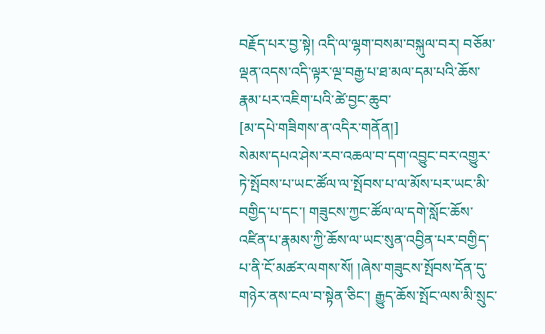བརྗོད་པར་བྱ་སྟེ། འདི་ལ་ལྷག་བསམ་བསྐུལ་བར། བཅོམ་ལྡན་འདས་འདི་ལྟར་ལྔ་བརྒྱ་པ་ཐ་མལ་དམ་པའི་ཆོས་རྣམ་པར་འཇིག་པའི་ཚེ་བྱང་ཆུབ་
[མ་དཔེ་གཟིགས་ན་འདིར་གནོན།]
སེམས་དཔའ་ཤེས་རབ་འཆལ་བ་དག་འབྱུང་བར་འགྱུར་ཏེ་སྤོབས་པ་ཡང་ཚོལ་ལ་སྤོབས་པ་ལ་མོས་པར་ཡང་མི་བགྱིད་པ་དང་། གཟུངས་ཀྱང་ཚོལ་ལ་དགེ་སློང་ཆོས་འཛིན་པ་རྣམས་ཀྱི་ཆོས་ལ་ཡང་སུན་འབྱིན་པར་བགྱིད་པ་ནི་ངོ་མཚར་ལགས་སོ། །ཞེས་གཟུངས་སྤོབས་དོན་དུ་གཉེར་ནས་ངལ་བ་སྟེན་ཅིང་། རྒྱུད་ཆོས་སྤོང་ལས་མི་སྲུང་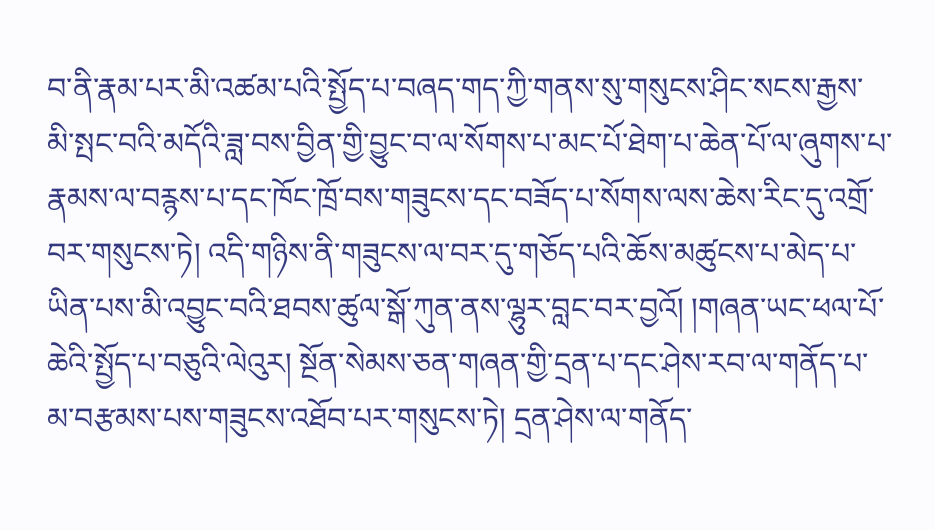བ་ནི་རྣམ་པར་མི་འཚམ་པའི་སྤྱོད་པ་བཞད་གད་ཀྱི་གནས་སུ་གསུངས་ཤིང་སངས་རྒྱས་མི་སྤང་བའི་མདོའི་ཟླ་བས་བྱིན་གྱི་བྱུང་བ་ལ་སོགས་པ་མང་པོ་ཐེག་པ་ཆེན་པོ་ལ་ཞུགས་པ་རྣམས་ལ་བརྙས་པ་དང་ཁོང་ཁྲོ་བས་གཟུངས་དང་བཟོད་པ་སོགས་ལས་ཆེས་རིང་དུ་འགྲོ་བར་གསུངས་ཏེ། འདི་གཉིས་ནི་གཟུངས་ལ་བར་དུ་གཅོད་པའི་ཆོས་མཚུངས་པ་མེད་པ་ཡིན་པས་མི་འབྱུང་བའི་ཐབས་ཚུལ་སྒོ་ཀུན་ནས་ལྷུར་བླང་བར་བྱའོ། །གཞན་ཡང་ཕལ་པོ་ཆེའི་སྤྱོད་པ་བཅུའི་ལེའུར། སྔོན་སེམས་ཅན་གཞན་གྱི་དྲན་པ་དང་ཤེས་རབ་ལ་གནོད་པ་མ་བརྩམས་པས་གཟུངས་འཐོབ་པར་གསུངས་ཏེ། དྲན་ཤེས་ལ་གནོད་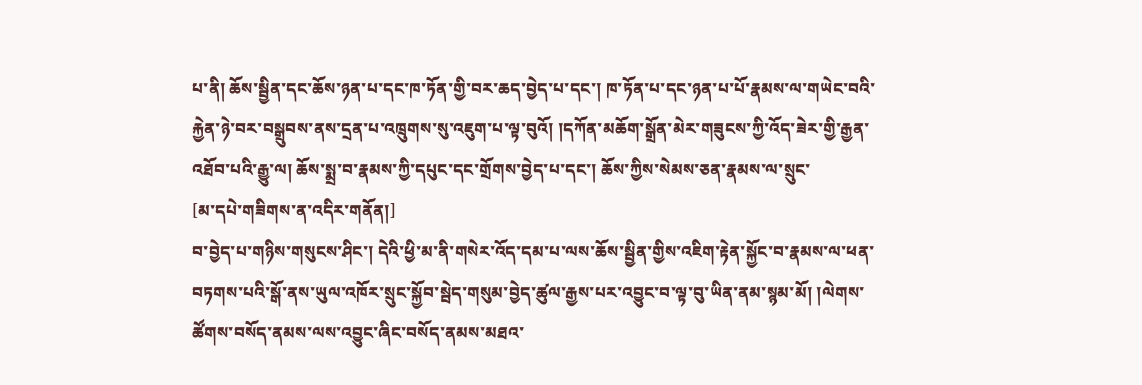པ་ནི། ཆོས་སྦྱིན་དང་ཆོས་ཉན་པ་དང་ཁ་ཏོན་གྱི་བར་ཆད་བྱེད་པ་དང་། ཁ་ཏོན་པ་དང་ཉན་པ་པོ་རྣམས་ལ་གཡེང་བའི་རྐྱེན་ཉེ་བར་བསྒྲུབས་ནས་དྲན་པ་འཁྲུགས་སུ་འཇུག་པ་ལྟ་བུའོ། །དཀོན་མཆོག་སྒྲོན་མེར་གཟུངས་ཀྱི་འོད་ཟེར་གྱི་རྒྱན་འཐོབ་པའི་རྒྱུ་ལ། ཆོས་སྨྲ་བ་རྣམས་ཀྱི་དཔུང་དང་གྲོགས་བྱེད་པ་དང་། ཆོས་ཀྱིས་སེམས་ཅན་རྣམས་ལ་སྲུང་
[མ་དཔེ་གཟིགས་ན་འདིར་གནོན།]
བ་བྱེད་པ་གཉིས་གསུངས་ཤིང་། དེའི་ཕྱི་མ་ནི་གསེར་འོད་དམ་པ་ལས་ཆོས་སྦྱིན་གྱིས་འཇིག་རྟེན་སྐྱོང་བ་རྣམས་ལ་ཕན་བཏགས་པའི་སྒོ་ནས་ཡུལ་འཁོར་སྲུང་སྐྱོབ་སྦེད་གསུམ་བྱེད་ཚུལ་རྒྱས་པར་འབྱུང་བ་ལྟ་བུ་ཡིན་ནམ་སྙམ་མོ། །ལེགས་ཚོགས་བསོད་ནམས་ལས་འབྱུང་ཞིང་བསོད་ནམས་མཐའ་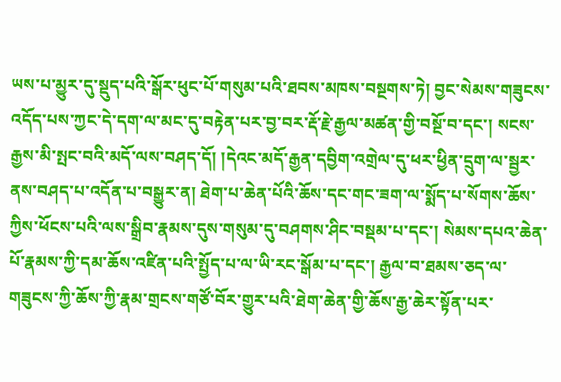ཡས་པ་མྱུར་དུ་སྡུད་པའི་སྒོར་ཕུང་པོ་གསུམ་པའི་ཐབས་མཁས་བསྔགས་ཏེ། བྱང་སེམས་གཟུངས་འདོད་པས་ཀྱང་དེ་དག་ལ་མང་དུ་བརྟེན་པར་བྱ་བར་རྡོ་རྗེ་རྒྱལ་མཚན་གྱི་བསྔོ་བ་དང་། སངས་རྒྱས་མི་སྤང་བའི་མདོ་ལས་བཤད་དོ། །དེའང་མདོ་རྒྱན་དབྱིག་འགྲེལ་དུ་ཕར་ཕྱིན་དྲུག་ལ་སྦྱར་ནས་བཤད་པ་འདོན་པ་བསྒྱུར་ན། ཐེག་པ་ཆེན་པོའི་ཆོས་དང་གང་ཟག་ལ་སྨོད་པ་སོགས་ཆོས་ཀྱིས་ཕོངས་པའི་ལས་སྒྲིབ་རྣམས་དུས་གསུམ་དུ་བཤགས་ཤིང་བསྡམ་པ་དང་། སེམས་དཔའ་ཆེན་པོ་རྣམས་ཀྱི་དམ་ཆོས་འཛིན་པའི་སྤྱོད་པ་ལ་ཡི་རང་སྒོམ་པ་དང་། རྒྱལ་བ་ཐམས་ཅད་ལ་གཟུངས་ཀྱི་ཆོས་ཀྱི་རྣམ་གྲངས་གཙོ་བོར་གྱུར་པའི་ཐེག་ཆེན་གྱི་ཆོས་རྒྱ་ཆེར་སྟོན་པར་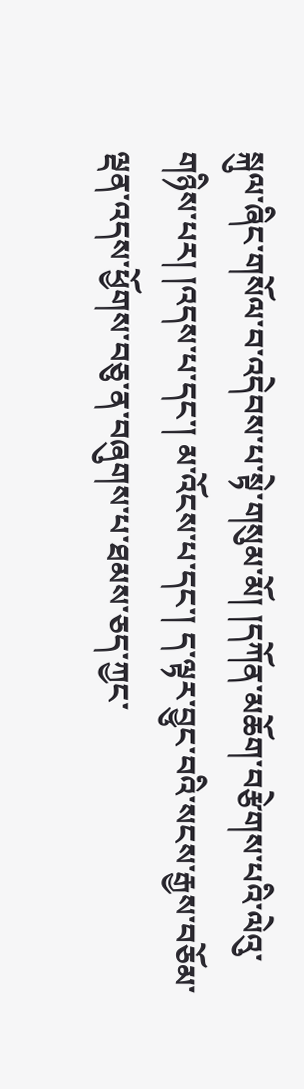སྐུལ་ཞིང་གསོལ་བ་འདེབས་པ་སྟེ་གསུམ་མོ། །དཀོན་མཆོག་བརྩེགས་པའི་ལེའུ་གཉིས་པར། །འདས་པ་དང་། མ་འོངས་པ་དང་། ད་ལྟར་བྱུང་བའི་སངས་རྒྱས་བཅོམ་ལྡན་འདས་ཕྱོགས་བཅུ་ན་བཞུགས་པ་ཐམས་ཅད་ཀྱང་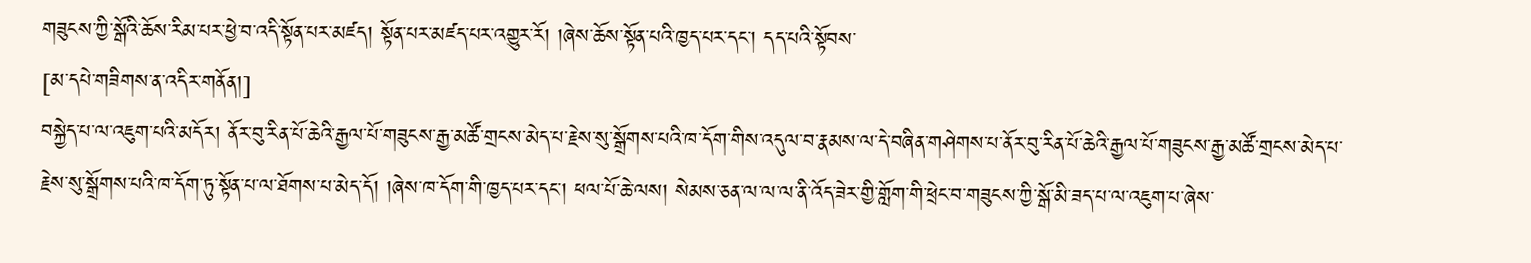གཟུངས་ཀྱི་སྒོའི་ཆོས་རིམ་པར་ཕྱེ་བ་འདི་སྟོན་པར་མཛད། སྟོན་པར་མཛད་པར་འགྱུར་རོ། །ཞེས་ཆོས་སྟོན་པའི་ཁྱད་པར་དང་། དད་པའི་སྟོབས་
[མ་དཔེ་གཟིགས་ན་འདིར་གནོན།]
བསྐྱེད་པ་ལ་འཇུག་པའི་མདོར། ནོར་བུ་རིན་པོ་ཆེའི་རྒྱལ་པོ་གཟུངས་རྒྱ་མཚོ་གྲངས་མེད་པ་རྗེས་སུ་སྒྲོགས་པའི་ཁ་དོག་གིས་འདུལ་བ་རྣམས་ལ་དེ་བཞིན་གཤེགས་པ་ནོར་བུ་རིན་པོ་ཆེའི་རྒྱལ་པོ་གཟུངས་རྒྱ་མཚོ་གྲངས་མེད་པ་རྗེས་སུ་སྒྲོགས་པའི་ཁ་དོག་ཏུ་སྟོན་པ་ལ་ཐོགས་པ་མེད་དོ། །ཞེས་ཁ་དོག་གི་ཁྱད་པར་དང་། ཕལ་པོ་ཆེ་ལས། སེམས་ཅན་ལ་ལ་ལ་ནི་འོད་ཟེར་གྱི་གློག་གི་ཕྲེང་བ་གཟུངས་ཀྱི་སྒོ་མི་ཟད་པ་ལ་འཇུག་པ་ཞེས་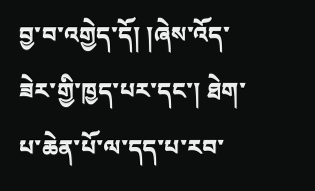བྱ་བ་འགྱེད་དོ། །ཞེས་འོད་ཟེར་གྱི་ཁྱད་པར་དང་། ཐེག་པ་ཆེན་པོ་ལ་དད་པ་རབ་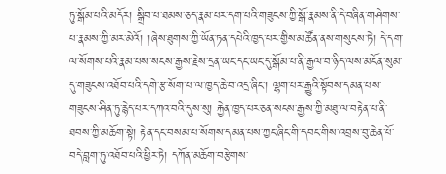ཏུ་སྒོམ་པའི་མདོར། སྒྲིབ་པ་ཐམས་ཅད་རྣམ་པར་དག་པའི་གཟུངས་ཀྱི་སྒོ་རྣམས་ནི་དེ་བཞིན་གཤེགས་པ་རྣམས་ཀྱི་མར་མེའོ། །ཞེས་ཐུགས་ཀྱི་ཡོན་ཏན་དཔེའི་ཁྱད་པར་གྱིས་མཚོན་ནས་གསུངས་ཏེ། དེ་དག་ལ་སོགས་པའི་རྣམ་པས་སངས་རྒྱས་རྗེས་དྲན་ཡང་དང་ཡང་དུ་སྒོམ་པ་ནི་རྒྱལ་བ་ཉིད་ལས་མངོན་སུམ་དུ་གཟུངས་འཐོབ་པའི་དགེ་རྩ་སོག་པ་ལ་ཁྱད་ཆེ་བ་འདྲ་ཞིང་། ལྷག་པར་རྒྱུའི་སྟོབས་དམན་པས་གཟུངས་ཤིན་ཏུ་རྙེད་པར་དཀའ་བའི་དུས་སུ། རྐྱེན་ཁྱད་པར་ཅན་སངས་རྒྱས་ཀྱི་མཐུ་ལ་བརྟེན་པ་ནི་ཐབས་ཀྱི་མཆོག་སྟེ། རྟེན་དང་བསམ་པ་སོགས་དམན་པས་ཀྱང་ཞིང་གི་དབང་གིས་འབྲས་བུ་ཆེན་པོ་བདེ་བླག་ཏུ་འཐོབ་པའི་ཕྱིར་ཏེ། དཀོན་མཆོག་བརྩེགས་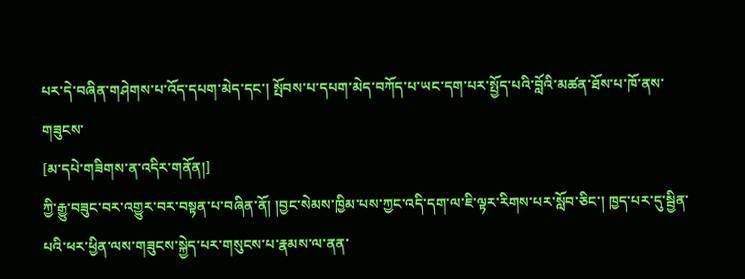པར་དེ་བཞིན་གཤེགས་པ་འོད་དཔག་མེད་དང་། སྤོབས་པ་དཔག་མེད་བཀོད་པ་ཡང་དག་པར་སྤྱོད་པའི་བློའི་མཚན་ཐོས་པ་ཁོ་ནས་གཟུངས་
[མ་དཔེ་གཟིགས་ན་འདིར་གནོན།]
ཀྱི་རྒྱུ་བཟུང་བར་འགྱུར་བར་བསྟན་པ་བཞིན་ནོ། །བྱང་སེམས་ཁྱིམ་པས་ཀྱང་འདི་དག་ལ་ཇི་ལྟར་རིགས་པར་སློབ་ཅིང་། ཁྱད་པར་དུ་སྦྱིན་པའི་ཕར་ཕྱིན་ལས་གཟུངས་སྐྱེད་པར་གསུངས་པ་རྣམས་ལ་ནན་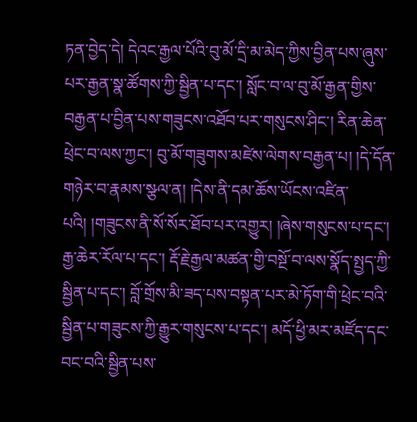ཏན་བྱེད་དེ། དེའང་རྒྱལ་པོའི་བུ་མོ་དྲི་མ་མེད་ཀྱིས་བྱིན་པས་ཞུས་པར་རྒྱན་སྣ་ཚོགས་ཀྱི་སྦྱིན་པ་དང་། སློང་བ་ལ་བུ་མོ་རྒྱན་གྱིས་བརྒྱན་པ་བྱིན་པས་གཟུངས་འཐོབ་པར་གསུངས་ཤིང་། རིན་ཆེན་ཕྲེང་བ་ལས་ཀྱང་། བུ་མོ་གཟུགས་མཛེས་ལེགས་བརྒྱན་པ། །དེ་དོན་གཉེར་བ་རྣམས་སྩལ་ན། །དེས་ནི་དམ་ཆོས་ཡོངས་འཛིན་པའི། །གཟུངས་ནི་སོ་སོར་ཐོབ་པར་འགྱུར། །ཞེས་གསུངས་པ་དང་། རྒྱ་ཆེར་རོལ་པ་དང་། རྡོ་རྗེ་རྒྱལ་མཚན་གྱི་བསྔོ་བ་ལས་སྣོད་སྤྱད་ཀྱི་སྦྱིན་པ་དང་། བློ་གྲོས་མི་ཟད་པས་བསྟན་པར་མེ་ཏོག་གི་ཕྲེང་བའི་སྦྱིན་པ་གཟུངས་ཀྱི་རྒྱུར་གསུངས་པ་དང་། མདོ་ཕྱི་མར་མཛོད་དང་བང་བའི་སྦྱིན་པས་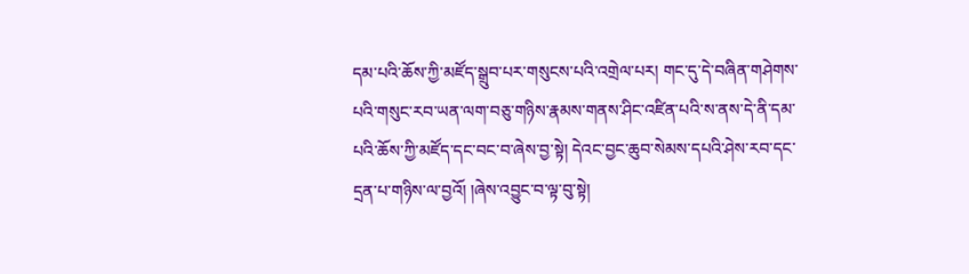དམ་པའི་ཆོས་ཀྱི་མཛོད་སྒྲུབ་པར་གསུངས་པའི་འགྲེལ་པར། གང་དུ་དེ་བཞིན་གཤེགས་པའི་གསུང་རབ་ཡན་ལག་བཅུ་གཉིས་རྣམས་གནས་ཤིང་འཛིན་པའི་ས་ནས་དེ་ནི་དམ་པའི་ཆོས་ཀྱི་མཛོད་དང་བང་བ་ཞེས་བྱ་སྟེ། དེའང་བྱང་ཆུབ་སེམས་དཔའི་ཤེས་རབ་དང་དྲན་པ་གཉིས་ལ་བྱའོ། །ཞེས་འབྱུང་བ་ལྟ་བུ་སྟེ།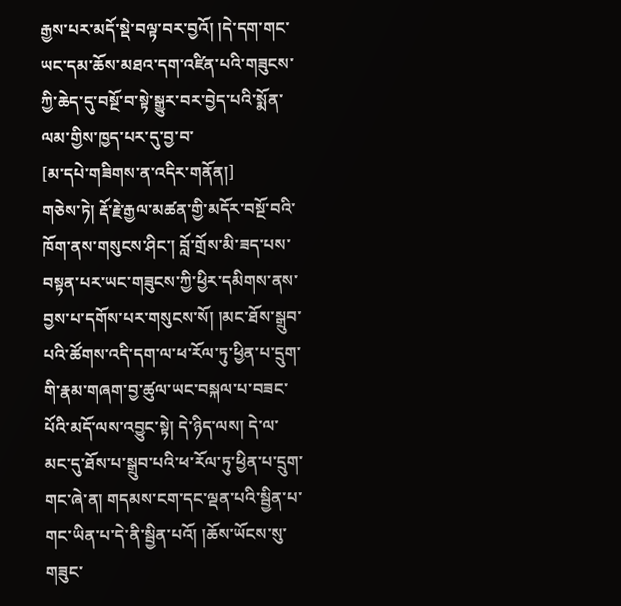རྒྱས་པར་མདོ་སྡེ་བལྟ་བར་བྱའོ། །དེ་དག་གང་ཡང་དམ་ཆོས་མཐའ་དག་འཛིན་པའི་གཟུངས་ཀྱི་ཆེད་དུ་བསྔོ་བ་སྟེ་སྒྱུར་བར་བྱེད་པའི་སྨོན་ལམ་གྱིས་ཁྱད་པར་དུ་བྱ་བ་
[མ་དཔེ་གཟིགས་ན་འདིར་གནོན།]
གཅེས་ཏེ། རྡོ་རྗེ་རྒྱལ་མཚན་གྱི་མདོར་བསྔོ་བའི་ཁོག་ནས་གསུངས་ཤིང་། བློ་གྲོས་མི་ཟད་པས་བསྟན་པར་ཡང་གཟུངས་ཀྱི་ཕྱིར་དམིགས་ནས་བྱས་པ་དགོས་པར་གསུངས་སོ། །མང་ཐོས་སྒྲུབ་པའི་ཚོགས་འདི་དག་ལ་ཕ་རོལ་ཏུ་ཕྱིན་པ་དྲུག་གི་རྣམ་གཞག་བྱ་ཚུལ་ཡང་བསྐལ་པ་བཟང་པོའི་མདོ་ལས་འབྱུང་སྟེ། དེ་ཉིད་ལས། དེ་ལ་མང་དུ་ཐོས་པ་སྒྲུབ་པའི་ཕ་རོལ་ཏུ་ཕྱིན་པ་དྲུག་གང་ཞེ་ན། གདམས་ངག་དང་ལྡན་པའི་སྦྱིན་པ་གང་ཡིན་པ་དེ་ནི་སྦྱིན་པའོ། །ཆོས་ཡོངས་སུ་གཟུང་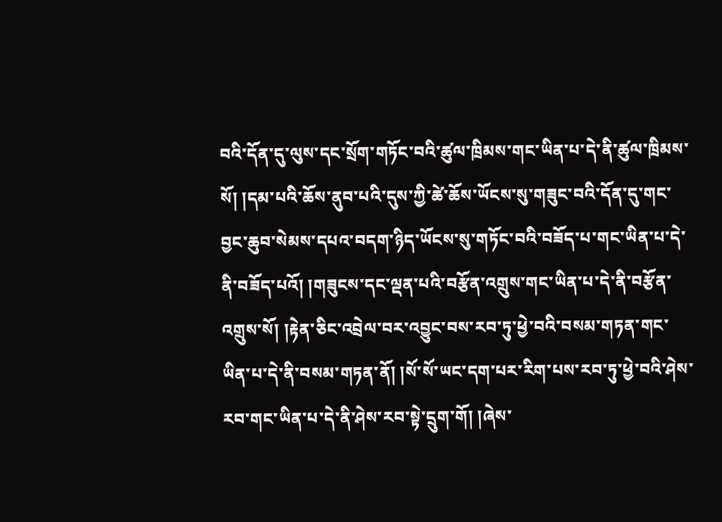བའི་དོན་དུ་ལུས་དང་སྲོག་གཏོང་བའི་ཚུལ་ཁྲིམས་གང་ཡིན་པ་དེ་ནི་ཚུལ་ཁྲིམས་སོ། །དམ་པའི་ཆོས་ནུབ་པའི་དུས་ཀྱི་ཚེ་ཆོས་ཡོངས་སུ་གཟུང་བའི་དོན་དུ་གང་བྱང་ཆུབ་སེམས་དཔའ་བདག་ཉིད་ཡོངས་སུ་གཏོང་བའི་བཟོད་པ་གང་ཡིན་པ་དེ་ནི་བཟོད་པའོ། །གཟུངས་དང་ལྡན་པའི་བརྩོན་འགྲུས་གང་ཡིན་པ་དེ་ནི་བརྩོན་འགྲུས་སོ། །རྟེན་ཅིང་འབྲེལ་བར་འབྱུང་བས་རབ་ཏུ་ཕྱེ་བའི་བསམ་གཏན་གང་ཡིན་པ་དེ་ནི་བསམ་གཏན་ནོ། །སོ་སོ་ཡང་དག་པར་རིག་པས་རབ་ཏུ་ཕྱེ་བའི་ཤེས་རབ་གང་ཡིན་པ་དེ་ནི་ཤེས་རབ་སྟེ་དྲུག་གོ། །ཞེས་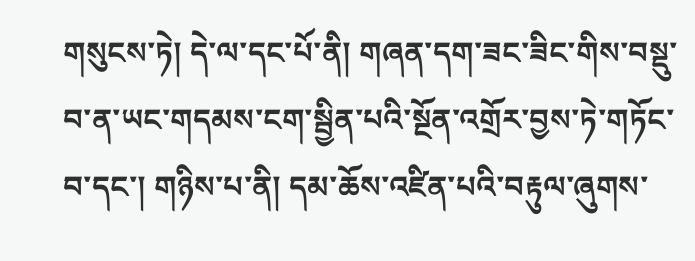གསུངས་ཏེ། དེ་ལ་དང་པོ་ནི། གཞན་དག་ཟང་ཟིང་གིས་བསྡུ་བ་ན་ཡང་གདམས་ངག་སྦྱིན་པའི་སྔོན་འགྲོར་བྱས་ཏེ་གཏོང་བ་དང་། གཉིས་པ་ནི། དམ་ཆོས་འཛིན་པའི་བརྟུལ་ཞུགས་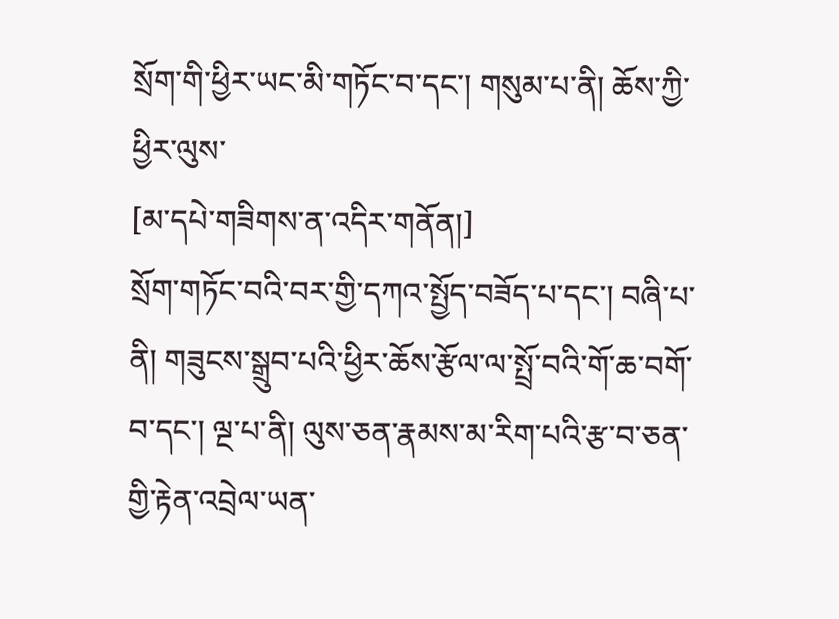སྲོག་གི་ཕྱིར་ཡང་མི་གཏོང་བ་དང་། གསུམ་པ་ནི། ཆོས་ཀྱི་ཕྱིར་ལུས་
[མ་དཔེ་གཟིགས་ན་འདིར་གནོན།]
སྲོག་གཏོང་བའི་བར་གྱི་དཀའ་སྤྱོད་བཟོད་པ་དང་། བཞི་པ་ནི། གཟུངས་སྒྲུབ་པའི་ཕྱིར་ཆོས་རྩོལ་ལ་སྤྲོ་བའི་གོ་ཆ་བགོ་བ་དང་། ལྔ་པ་ནི། ལུས་ཅན་རྣམས་མ་རིག་པའི་རྩ་བ་ཅན་གྱི་རྟེན་འབྲེལ་ཡན་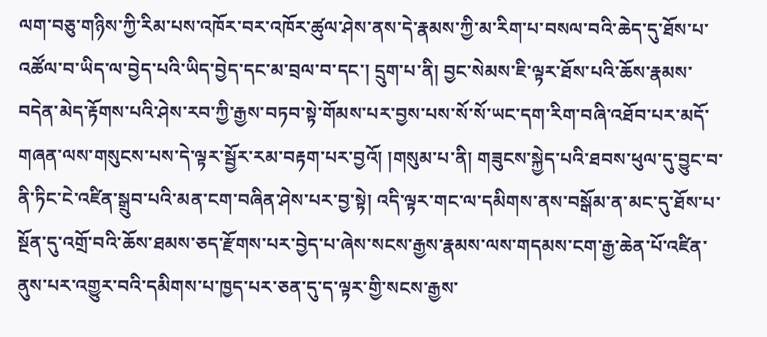ལག་བཅུ་གཉིས་ཀྱི་རིམ་པས་འཁོར་བར་འཁོར་ཚུལ་ཤེས་ནས་དེ་རྣམས་ཀྱི་མ་རིག་པ་བསལ་བའི་ཆེད་དུ་ཐོས་པ་འཚོལ་བ་ཡིད་ལ་བྱེད་པའི་ཡིད་བྱེད་དང་མ་བྲལ་བ་དང་། དྲུག་པ་ནི། བྱང་སེམས་ཇི་ལྟར་ཐོས་པའི་ཆོས་རྣམས་བདེན་མེད་རྟོགས་པའི་ཤེས་རབ་ཀྱི་རྒྱས་བཏབ་སྟེ་གོམས་པར་བྱས་པས་སོ་སོ་ཡང་དག་རིག་བཞི་འཐོབ་པར་མདོ་གཞན་ལས་གསུངས་པས་དེ་ལྟར་སྦྱོར་རམ་བརྟག་པར་བྱའོ། །གསུམ་པ་ནི། གཟུངས་སྐྱེད་པའི་ཐབས་ཕུལ་དུ་བྱུང་བ་ནི་ཏིང་ངེ་འཛིན་སྒྲུབ་པའི་མན་ངག་བཞིན་ཤེས་པར་བྱ་སྟེ། འདི་ལྟར་གང་ལ་དམིགས་ནས་བསྒོམ་ན་མང་དུ་ཐོས་པ་སྔོན་དུ་འགྲོ་བའི་ཆོས་ཐམས་ཅད་རྫོགས་པར་བྱེད་པ་ཞེས་སངས་རྒྱས་རྣམས་ལས་གདམས་ངག་རྒྱ་ཆེན་པོ་འཛིན་ནུས་པར་འགྱུར་བའི་དམིགས་པ་ཁྱད་པར་ཅན་དུ་ད་ལྟར་གྱི་སངས་རྒྱས་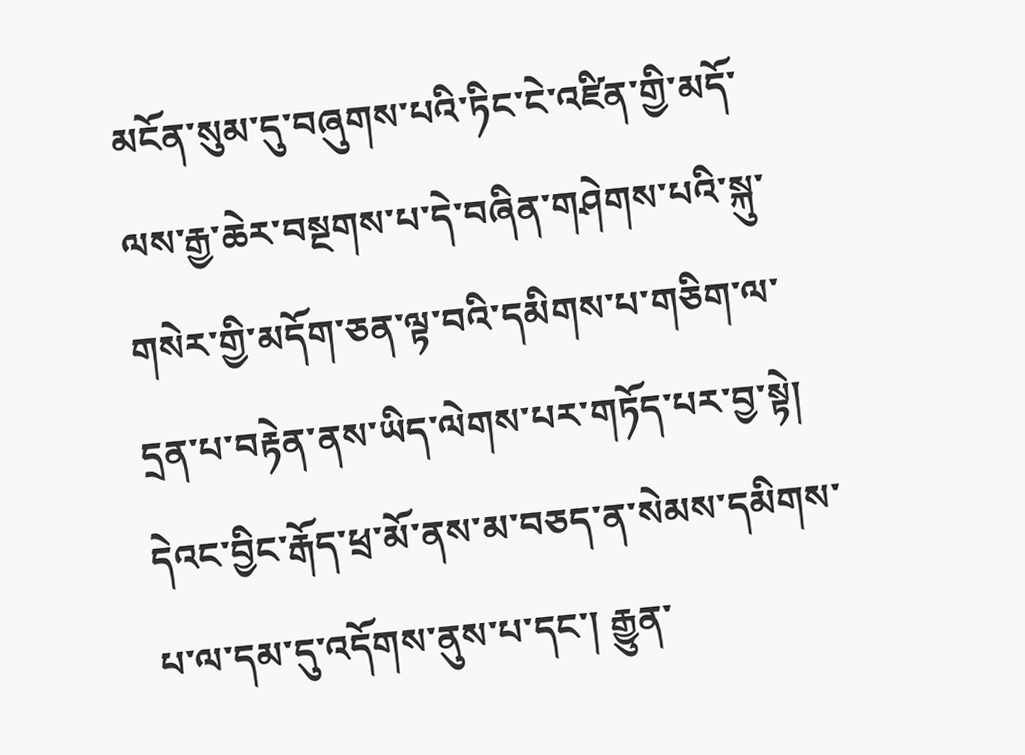མངོན་སུམ་དུ་བཞུགས་པའི་ཏིང་ངེ་འཛིན་གྱི་མདོ་ལས་རྒྱ་ཆེར་བསྔགས་པ་དེ་བཞིན་གཤེགས་པའི་སྐུ་གསེར་གྱི་མདོག་ཅན་ལྟ་བའི་དམིགས་པ་གཅིག་ལ་དྲན་པ་བརྟེན་ནས་ཡིད་ལེགས་པར་གཏོད་པར་བྱ་སྟེ། དེའང་བྱིང་རྒོད་ཕྲ་མོ་ནས་མ་བཅད་ན་སེམས་དམིགས་པ་ལ་དམ་དུ་འདོགས་ནུས་པ་དང་། རྒྱུན་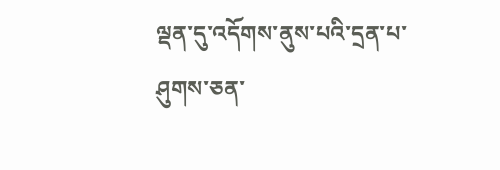ལྡན་དུ་འདོགས་ནུས་པའི་དྲན་པ་ཤུགས་ཅན་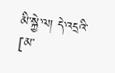མི་སྐྱེ་ལ། དེ་འདྲའི་
[མ་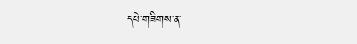དཔེ་གཟིགས་ན་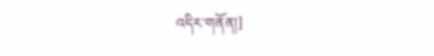འདིར་གནོན།]